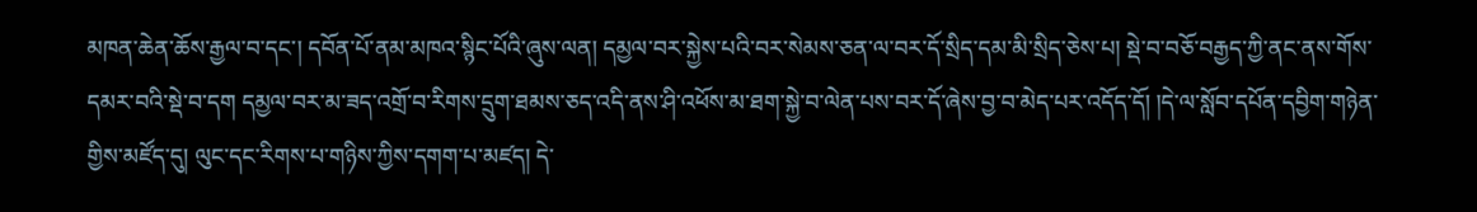མཁན་ཆེན་ཆོས་རྒྱལ་བ་དང་། དབོན་པོ་ནམ་མཁའ་སྙིང་པོའི་ཞུས་ལན། དམྱལ་བར་སྐྱེས་པའི་བར་སེམས་ཅན་ལ་བར་དོ་སྲིད་དམ་མི་སྲིད་ཅེས་པ། སྡེ་བ་བཅོ་བརྒྱད་ཀྱི་ནང་ནས་གོས་དམར་བའི་སྡེ་བ་དག དམྱལ་བར་མ་ཟད་འགྲོ་བ་རིགས་དྲུག་ཐམས་ཅད་འདི་ནས་ཤི་འཕོས་མ་ཐག་སྐྱེ་བ་ལེན་པས་བར་དོ་ཞེས་བྱ་བ་མེད་པར་འདོད་དོ། །དེ་ལ་སློབ་དཔོན་དབྱིག་གཉེན་གྱིས་མཛོད་དུ། ལུང་དང་རིགས་པ་གཉིས་ཀྱིས་དགག་པ་མཛད། དེ་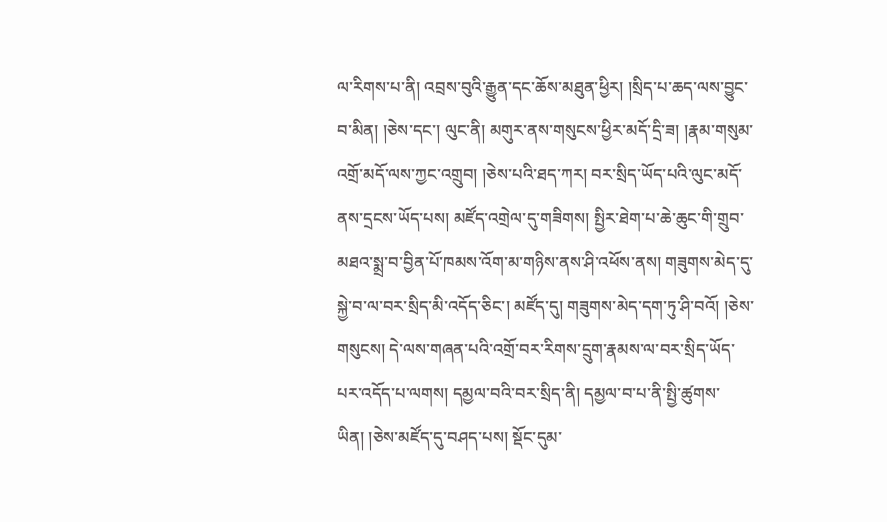ལ་རིགས་པ་ནི། འབྲས་བུའི་རྒྱུན་དང་ཆོས་མཐུན་ཕྱིར། །སྲིད་པ་ཆད་ལས་བྱུང་བ་མིན། །ཅེས་དང་། ལུང་ནི། མགུར་ནས་གསུངས་ཕྱིར་མདོ་དྲི་ཟ། །རྣམ་གསུམ་འགྲོ་མདོ་ལས་ཀྱང་འགྲུབ། །ཅེས་པའི་ཐད་ཀར། བར་སྲིད་ཡོད་པའི་ལུང་མདོ་ནས་དྲངས་ཡོད་པས། མཛོད་འགྲེལ་དུ་གཟིགས། སྤྱིར་ཐེག་པ་ཆེ་ཆུང་གི་གྲུབ་མཐའ་སྨྲ་བ་བྱིན་པོ་ཁམས་འོག་མ་གཉིས་ནས་ཤི་འཕོས་ནས། གཟུགས་མེད་དུ་སྐྱེ་བ་ལ་བར་སྲིད་མི་འདོད་ཅིང་། མཛོད་དུ། གཟུགས་མེད་དག་ཏུ་ཤི་བའོ། །ཅེས་གསུངས། དེ་ལས་གཞན་པའི་འགྲོ་བར་རིགས་དྲུག་རྣམས་ལ་བར་སྲིད་ཡོད་པར་འདོད་པ་ལགས། དམྱལ་བའི་བར་སྲིད་ནི། དམྱལ་བ་པ་ནི་སྤྱི་ཚུགས་ཡིན། །ཅེས་མཛོད་དུ་བཤད་པས། སྡོང་དུམ་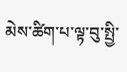མེས་ཚིག་པ་ལྟ་བུ་སྤྱི་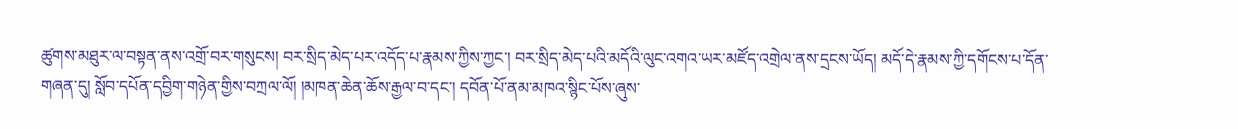ཚུགས་མཐུར་ལ་བསྟན་ནས་འགྲོ་བར་གསུངས། བར་སྲིད་མེད་པར་འདོད་པ་རྣམས་ཀྱིས་ཀྱང་། བར་སྲིད་མེད་པའི་མདོའི་ལུང་འགའ་ཡར་མཛོད་འགྲེལ་ནས་དྲངས་ཡོད། མདོ་དེ་རྣམས་ཀྱི་དགོངས་པ་དོན་གཞན་དུ། སློབ་དཔོན་དབྱིག་གཉེན་གྱིས་བཀྲལ་ལོ། །མཁན་ཆེན་ཆོས་རྒྱལ་བ་དང་། དབོན་པོ་ནམ་མཁའ་སྙིང་པོས་ཞུས་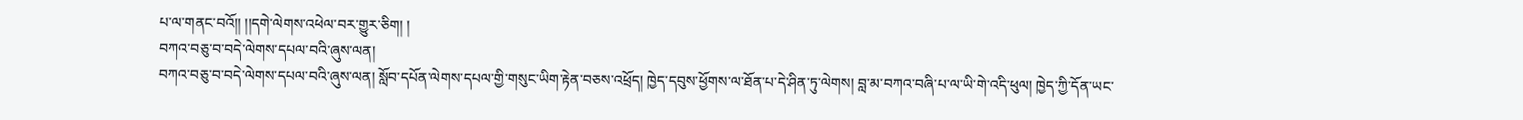པ་ལ་གནང་བའོ།། །།དགེ་ལེགས་འཕེལ་བར་གྱུར་ཅིག། །
བཀའ་བཅུ་བ་བདེ་ལེགས་དཔལ་བའི་ཞུས་ལན།
བཀའ་བཅུ་བ་བདེ་ལེགས་དཔལ་བའི་ཞུས་ལན། སློབ་དཔོན་ལེགས་དཔལ་གྱི་གསུང་ཡིག་རྟེན་བཅས་འཕྲོད། ཁྱེད་དབུས་ཕྱོགས་ལ་ཐོན་པ་དེ་ཤིན་ཏུ་ལེགས། བླ་མ་བཀའ་བཞི་པ་ལ་ཡི་གེ་འདི་ཕུལ། ཁྱེད་ཀྱི་དོན་ཡང་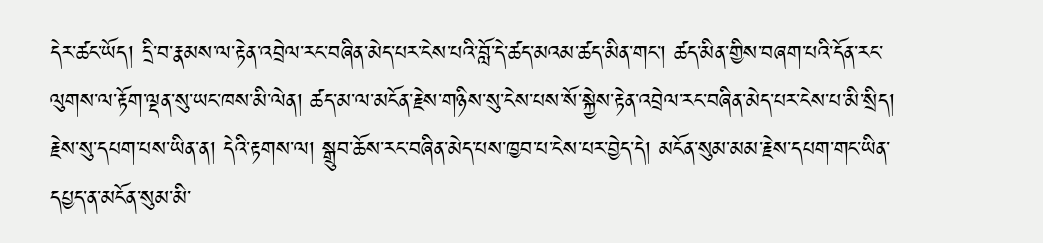དེར་ཚང་ཡོད། དྲི་བ་རྣམས་ལ་རྟེན་འབྲེལ་རང་བཞིན་མེད་པར་ངེས་པའི་བློ་དེ་ཚད་མའམ་ཚད་མིན་གང་། ཚད་མིན་གྱིས་བཞག་པའི་དོན་རང་ལུགས་ལ་རྟོག་ལྡན་སུ་ཡང་ཁས་མི་ལེན། ཚད་མ་ལ་མངོན་རྗེས་གཉིས་སུ་ངེས་པས་སོ་སྐྱེས་རྟེན་འབྲེལ་རང་བཞིན་མེད་པར་ངེས་པ་མི་སྲིད། རྗེས་སུ་དཔག་པས་ཡིན་ན། དེའི་རྟགས་ལ། སྒྲུབ་ཆོས་རང་བཞིན་མེད་པས་ཁྱབ་པ་ངེས་པར་བྱེད་དེ། མངོན་སུམ་མམ་རྗེས་དཔག་གང་ཡིན་དཔྱད་ན་མངོན་སུམ་མི་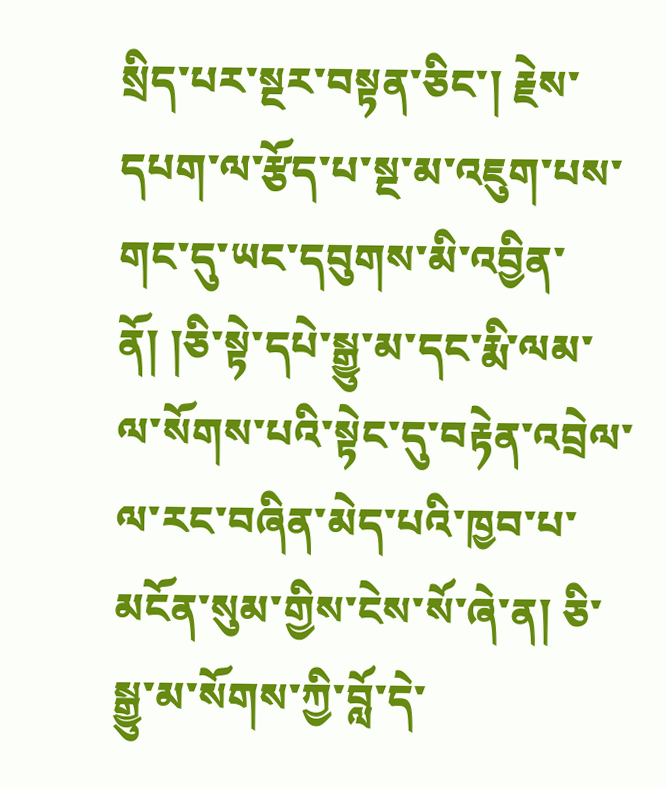སྲིད་པར་སྔར་བསྟན་ཅིང་། རྗེས་དཔག་ལ་རྩོད་པ་སྔ་མ་འཇུག་པས་གང་དུ་ཡང་དབུགས་མི་འབྱིན་ནོ། །ཅི་སྟེ་དཔེ་སྒྱུ་མ་དང་རྨི་ལམ་ལ་སོགས་པའི་སྟེང་དུ་བརྟེན་འབྲེལ་ལ་རང་བཞིན་མེད་པའི་ཁྱབ་པ་མངོན་སུམ་གྱིས་ངེས་སོ་ཞེ་ན། ཅི་སྒྱུ་མ་སོགས་ཀྱི་བློ་དེ་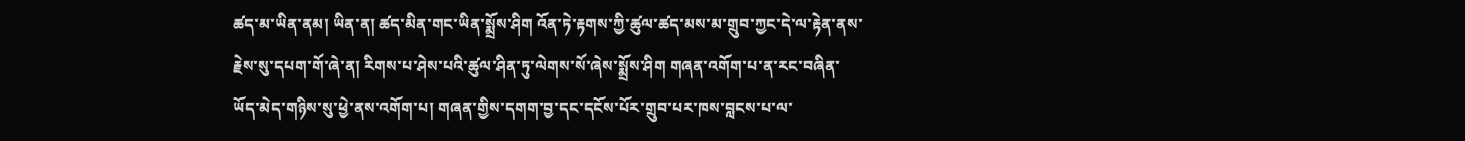ཚད་མ་ཡིན་ནམ། ཡིན་ན། ཚད་མིན་གང་ཡིན་སྨྲོས་ཤིག འོན་ཏེ་རྟགས་ཀྱི་ཚུལ་ཚད་མས་མ་གྲུབ་ཀྱང་དེ་ལ་རྟེན་ནས་རྗེས་སུ་དཔག་གོ་ཞེ་ན། རིགས་པ་ཤེས་པའི་ཚུལ་ཤིན་ཏུ་ལེགས་སོ་ཞེས་སྨྲོས་ཤིག གཞན་འགོག་པ་ན་རང་བཞིན་ཡོད་མེད་གཉིས་སུ་ཕྱེ་ནས་འགོག་པ། གཞན་གྱིས་དགག་བྱ་དང་དངོས་པོར་གྲུབ་པར་ཁས་བླངས་པ་ལ་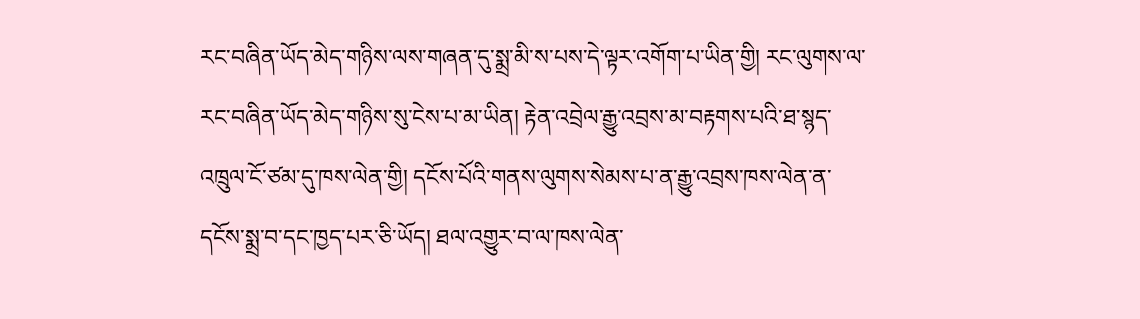རང་བཞིན་ཡོད་མེད་གཉིས་ལས་གཞན་དུ་སྨྲ་མི་ས་པས་དེ་ལྟར་འགོག་པ་ཡིན་གྱི། རང་ལུགས་ལ་རང་བཞིན་ཡོད་མེད་གཉིས་སུ་ངེས་པ་མ་ཡིན། རྟེན་འབྲེལ་རྒྱུ་འབྲས་མ་བརྟགས་པའི་ཐ་སྙད་འཁྲུལ་ངོ་ཙམ་དུ་ཁས་ལེན་གྱི། དངོས་པོའི་གནས་ལུགས་སེམས་པ་ན་རྒྱུ་འབྲས་ཁས་ལེན་ན་དངོས་སྨྲ་བ་དང་ཁྱད་པར་ཅི་ཡོད། ཐལ་འགྱུར་བ་ལ་ཁས་ལེན་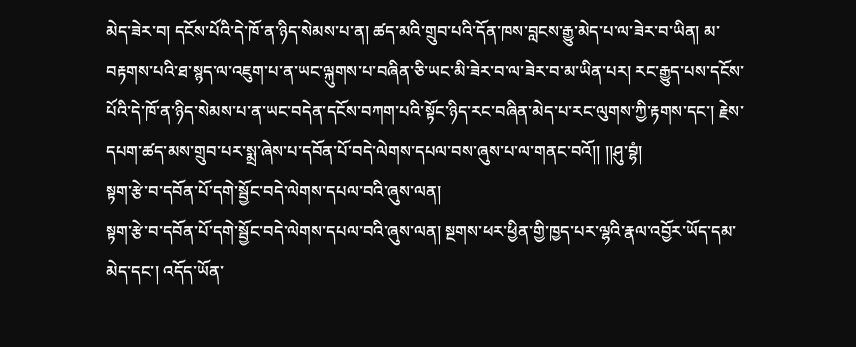མེད་ཟེར་བ། དངོས་པོའི་དེ་ཁོ་ན་ཉིད་སེམས་པ་ན། ཚད་མའི་གྲུབ་པའི་དོན་ཁས་བླངས་རྒྱུ་མེད་པ་ལ་ཟེར་བ་ཡིན། མ་བརྟགས་པའི་ཐ་སྙད་ལ་འཇུག་པ་ན་ཡང་ལྐུགས་པ་བཞིན་ཅི་ཡང་མི་ཟེར་བ་ལ་ཟེར་བ་མ་ཡིན་པར། རང་རྒྱུད་པས་དངོས་པོའི་དེ་ཁོ་ན་ཉིད་སེམས་པ་ན་ཡང་བདེན་དངོས་བཀག་པའི་སྟོང་ཉིད་རང་བཞིན་མེད་པ་རང་ལུགས་ཀྱི་རྟགས་དང་། རྗེས་དཔག་ཚད་མས་གྲུབ་པར་སྨྲ་ཞེས་པ་དབོན་པོ་བདེ་ལེགས་དཔལ་བས་ཞུས་པ་ལ་གནང་བའོ།། །།ཤུ་བྷཾ།
སྟག་རྩེ་བ་དབོན་པོ་དགེ་སྦྱོང་བདེ་ལེགས་དཔལ་བའི་ཞུས་ལན།
སྟག་རྩེ་བ་དབོན་པོ་དགེ་སྦྱོང་བདེ་ལེགས་དཔལ་བའི་ཞུས་ལན། སྔགས་ཕར་ཕྱིན་གྱི་ཁྱད་པར་ལྷའི་རྣལ་འབྱོར་ཡོད་དམ་མེད་དང་། འདོད་ཡོན་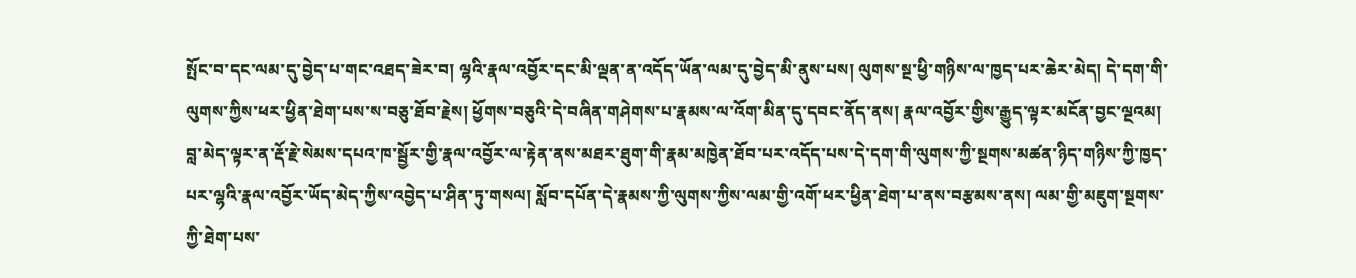སྤོང་བ་དང་ལམ་དུ་བྱེད་པ་གང་འཐད་ཟེར་བ། ལྷའི་རྣལ་འབྱོར་དང་མི་ལྡན་ན་འདོད་ཡོན་ལམ་དུ་བྱེད་མི་ནུས་པས། ལུགས་སྔ་ཕྱི་གཉིས་ལ་ཁྱད་པར་ཆེར་མེད། དེ་དག་གི་ལུགས་ཀྱིས་ཕར་ཕྱིན་ཐེག་པས་ས་བཅུ་ཐོབ་རྗེས། ཕྱོགས་བཅུའི་དེ་བཞིན་གཤེགས་པ་རྣམས་ལ་འོག་མིན་དུ་དབང་ནོད་ནས། རྣལ་འབྱོར་གྱིས་རྒྱུད་ལྟར་མངོན་བྱང་ལྔའམ། བླ་མེད་ལྟར་ན་རྡོ་རྗེ་སེམས་དཔའ་ཁ་སྦྱོར་གྱི་རྣལ་འབྱོར་ལ་རྟེན་ནས་མཐར་ཐུག་གི་རྣམ་མཁྱེན་ཐོབ་པར་འདོད་པས་དེ་དག་གི་ལུགས་ཀྱི་སྔགས་མཚན་ཉིད་གཉིས་ཀྱི་ཁྱད་པར་ལྷའི་རྣལ་འབྱོར་ཡོད་མེད་ཀྱིས་འབྱེད་པ་ཤིན་ཏུ་གསལ། སློབ་དཔོན་དེ་རྣམས་ཀྱི་ལུགས་ཀྱིས་ལམ་གྱི་འགོ་ཕར་ཕྱིན་ཐེག་པ་ནས་བརྩམས་ནས། ལམ་གྱི་མཇུག་སྔགས་ཀྱི་ཐེག་པས་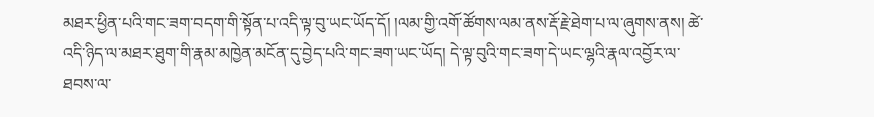མཐར་ཕྱིན་པའི་གང་ཟག་བདག་གི་སྟོན་པ་འདི་ལྟ་བུ་ཡང་ཡོད་དོ། །ལམ་གྱི་འགོ་ཚོགས་ལམ་ནས་རྡོ་རྗེ་ཐེག་པ་ལ་ཞུགས་ནས། ཚེ་འདི་ཉིད་ལ་མཐར་ཐུག་གི་རྣམ་མཁྱེན་མངོན་དུ་བྱེད་པའི་གང་ཟག་ཡང་ཡོད། དེ་ལྟ་བུའི་གང་ཟག་དེ་ཡང་ལྷའི་རྣལ་འབྱོར་ལ་ཐབས་ལ་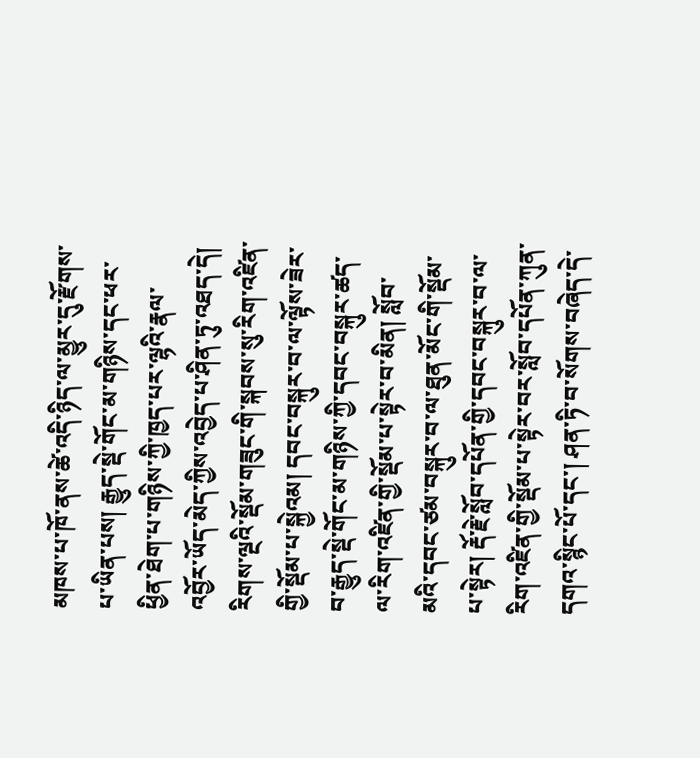མཁས་པ་ཁོ་ནས་ཚེ་འདི་ཉིད་ལ་མྱུར་དུ་རྫོགས་པ་ཡིན་པས། རྒྱུད་སྡེ་གོང་མ་གཉིས་དང་ཕར་ཕྱིན་ཐེག་པ་གཉིས་ཀྱི་ཁྱད་པར་ལྷའི་རྣལ་འབྱོར་ཡོད་མེད་ཀྱིས་འབྱེད་པ་ཤིན་ཏུ་འཐད་དེ། རིགས་ལྔའི་སྡོམ་གཟུང་གི་སྐབས་སུ་རིག་འཛིན་གྱི་སྡོམ་པ་སྐྱེའམ། དབང་བསྐུར་བ་ལ་ལྟོས་ཟེར་བ་རྒྱུད་སྡེ་གོང་མ་གཉིས་ཀྱི་དབང་བསྐུར་ཚད་ལ་རིག་འཛིན་གྱི་སྡོམ་པ་སྟེར་བ་མིན། སློབ་མའི་དབང་ཙམ་བསྐུར་བ་ལ་ཐུན་མོང་གི་སྡོམ་པ་སྟེར། རྡོ་རྗེ་སློབ་དཔོན་གྱི་དབང་བསྐུར་བ་ལ་རིག་འཛིན་གྱི་སྡོམ་པ་སྟེར་བར་སློབ་དཔོན་ཀུན་དགའ་སྙིང་པོ་དང་། ཤན་ཏི་བ་སོགས་བཞེད་དེ་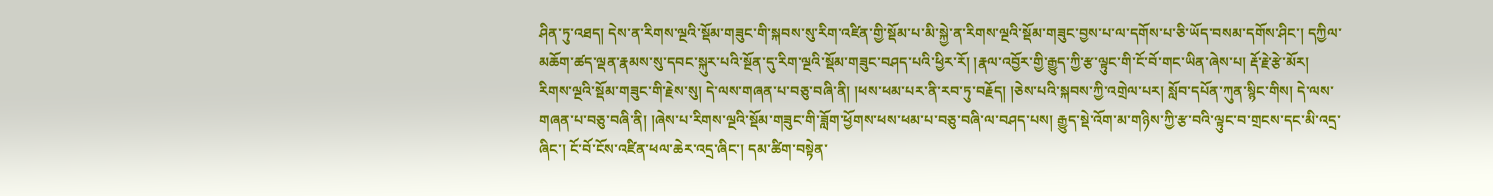ཤིན་ཏུ་འཐད། དེས་ན་རིགས་ལྔའི་སྡོམ་གཟུང་གི་སྐབས་སུ་རིག་འཛིན་གྱི་སྡོམ་པ་མི་སྐྱེ་ན་རིགས་ལྔའི་སྡོམ་གཟུང་བྱས་པ་ལ་དགོས་པ་ཅི་ཡོད་བསམ་དགོས་ཤིང་། དཀྱིལ་མཆོག་ཚད་ལྡན་རྣམས་སུ་དབང་སྐུར་པའི་སྔོན་དུ་རིག་ལྔའི་སྡོམ་གཟུང་བཤད་པའི་ཕྱིར་རོ། །རྣལ་འབྱོར་གྱི་རྒྱུད་ཀྱི་རྩ་ལྟུང་གི་ངོ་བོ་གང་ཡིན་ཞེས་པ། རྡོ་རྗེ་རྩེ་མོར། རིགས་ལྔའི་སྡོམ་གཟུང་གི་རྗེས་སུ། དེ་ལས་གཞན་པ་བཅུ་བཞི་ནི། །ཕས་ཕམ་པར་ནི་རབ་ཏུ་བརྗོད། །ཅེས་པའི་སྐབས་ཀྱི་འགྲེལ་པར། སློབ་དཔོན་ཀུན་སྙིང་གིས། དེ་ལས་གཞན་པ་བཅུ་བཞི་ནི། །ཞེས་པ་རིགས་ལྔའི་སྡོམ་གཟུང་གི་ཟློག་ཕྱོགས་ཕས་ཕམ་པ་བཅུ་བཞི་ལ་བཤད་པས། རྒྱུད་སྡེ་འོག་མ་གཉིས་ཀྱི་རྩ་བའི་ལྟུང་བ་གྲངས་དང་མི་འདྲ་ཞིང་། ངོ་བོ་ངོས་འཛིན་ཕལ་ཆེར་འདྲ་ཞིང་། དམ་ཚིག་བསྟེན་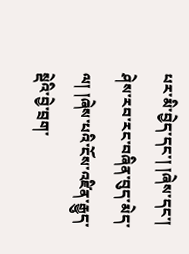པར་མི་བྱེད་དང་། །ཞེས་དང་། ཤེས་རབ་རང་བཞིན་བུད་མེད་ལ། །ཞེས་པའི་ངོས་འཛིན་རྒྱུད་སྡེའི་བྱེ་བྲག་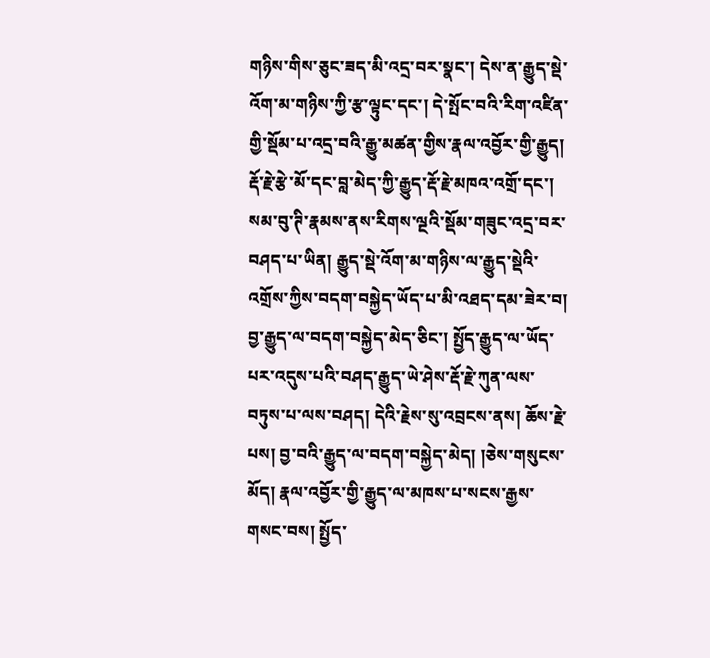གཉིས་གིས་ཅུང་ཟད་མི་འདྲ་བར་སྣང་། དེས་ན་རྒྱུད་སྡེ་འོག་མ་གཉིས་ཀྱི་རྩ་ལྟུང་དང་། དེ་སྤོང་བའི་རིག་འཛིན་གྱི་སྡོམ་པ་འདྲ་བའི་རྒྱུ་མཚན་གྱིས་རྣལ་འབྱོར་གྱི་རྒྱུད། རྡོ་རྗེ་རྩེ་མོ་དང་བླ་མེད་ཀྱི་རྒྱུད་རྡོ་རྗེ་མཁའ་འགྲོ་དང་། སམ་བུ་ཊི་རྣམས་ནས་རིགས་ལྔའི་སྡོམ་གཟུང་འདྲ་བར་བཤད་པ་ཡིན། རྒྱུད་སྡེ་འོག་མ་གཉིས་ལ་རྒྱུད་སྡེའི་འགྲོས་ཀྱིས་བདག་བསྐྱེད་ཡོད་པ་མི་འཐད་དམ་ཟེར་བ། བྱ་རྒྱུད་ལ་བདག་བསྐྱེད་མེད་ཅིང་། སྤྱོད་རྒྱུད་ལ་ཡོད་པར་འདུས་པའི་བཤད་རྒྱུད་ཡེ་ཤེས་རྡོ་རྗེ་ཀུན་ལས་བཏུས་པ་ལས་བཤད། དེའི་རྗེས་སུ་འབྲངས་ནས། ཆོས་རྗེ་པས། བྱ་བའི་རྒྱུད་ལ་བདག་བསྐྱེད་མེད། །ཅེས་གསུངས་མོད། རྣལ་འབྱོར་གྱི་རྒྱུད་ལ་མཁས་པ་སངས་རྒྱས་གསང་བས། སྤྱོད་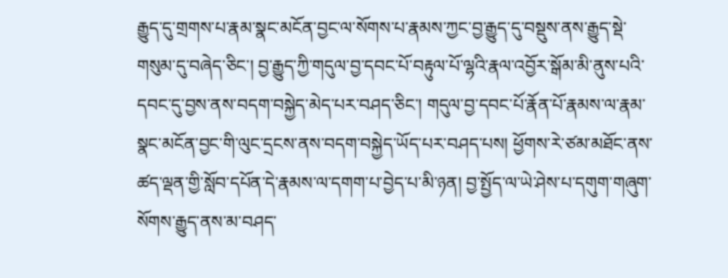རྒྱུད་དུ་གྲགས་པ་རྣམ་སྣང་མངོན་བྱང་ལ་སོགས་པ་རྣམས་ཀྱང་བྱ་རྒྱུད་དུ་བསྡུས་ནས་རྒྱུད་སྡེ་གསུམ་དུ་བཞེད་ཅིང་། བྱ་རྒྱུད་ཀྱི་གདུལ་བྱ་དབང་པོ་བརྟུལ་པོ་ལྷའི་རྣལ་འབྱོར་སྒོམ་མི་ནུས་པའི་དབང་དུ་བྱས་ནས་བདག་བསྐྱེད་མེད་པར་བཤད་ཅིང་། གདུལ་བྱ་དབང་པོ་རྣོན་པོ་རྣམས་ལ་རྣམ་སྣང་མངོན་བྱང་གི་ལུང་དྲངས་ནས་བདག་བསྐྱེད་ཡོད་པར་བཤད་པས། ཕྱོགས་རེ་ཙམ་མཐོང་ནས་ཚད་ལྡན་གྱི་སློབ་དཔོན་དེ་རྣམས་ལ་དགག་པ་བྱེད་པ་མི་ཉན། བྱ་སྤྱོད་ལ་ཡེ་ཤེས་པ་དགུག་གཞུག་སོགས་རྒྱུད་ནས་མ་བཤད་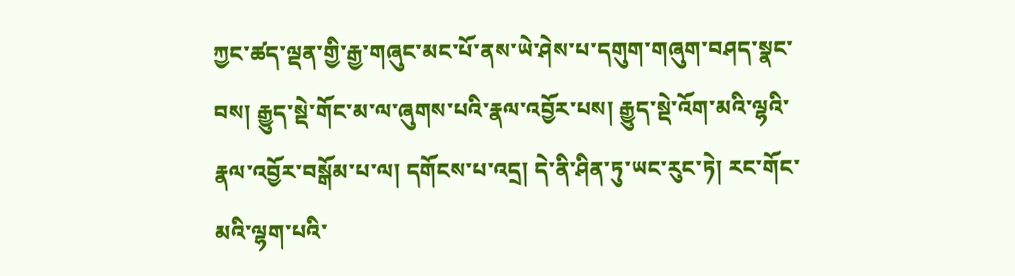ཀྱང་ཚད་ལྡན་གྱི་རྒྱ་གཞུང་མང་པོ་ནས་ཡེ་ཤེས་པ་དགུག་གཞུག་བཤད་སྣང་བས། རྒྱུད་སྡེ་གོང་མ་ལ་ཞུགས་པའི་རྣལ་འབྱོར་པས། རྒྱུད་སྡེ་འོག་མའི་ལྷའི་རྣལ་འབྱོར་བསྒོམ་པ་ལ། དགོངས་པ་འདྲ། དེ་ནི་ཤིན་ཏུ་ཡང་རུང་ཏེ། རང་གོང་མའི་ལྷག་པའི་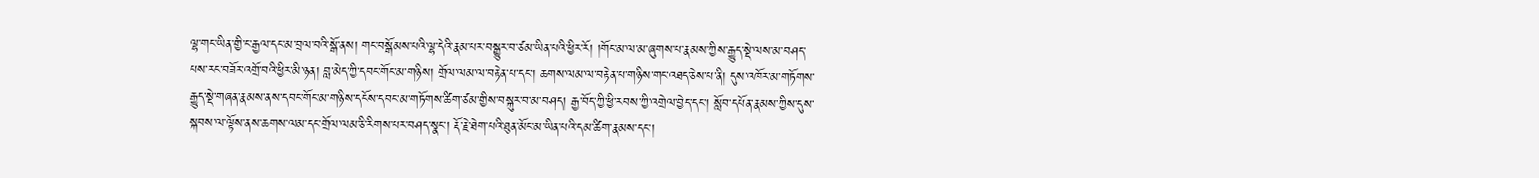ལྷ་གང་ཡིན་གྱི་ང་རྒྱལ་དང་མ་བྲལ་བའི་སྒོ་ནས། གང་བསྒོམས་པའི་ལྷ་དེའི་རྣམ་པར་བསྒྱུར་བ་ཙམ་ཡིན་པའི་ཕྱིར་རོ། །གོང་མ་ལ་མ་ཞུགས་པ་རྣམས་ཀྱིས་རྒྱུད་སྡེ་ལས་མ་བཤད་པས་རང་བཟོར་འགྲོ་བའི་ཕྱིར་མི་ཉན། བླ་མེད་ཀྱི་དབང་གོང་མ་གཉིས། གྲོལ་ལམ་ལ་བརྟེན་པ་དང་། ཆགས་ལམ་ལ་བརྟེན་པ་གཉིས་གང་འཐད་ཅེས་པ་ནི། དུས་འཁོར་མ་གཏོགས་རྒྱུད་སྡེ་གཞན་རྣམས་ནས་དབང་གོང་མ་གཉིས་དངོས་དབང་མ་གཏོགས་ཚིག་ཙམ་གྱིས་བསྐུར་བ་མ་བཤད། རྒྱ་བོད་ཀྱི་ཕྱི་རབས་ཀྱི་འགྲེལ་བྱེད་དང་། སློབ་དཔོན་རྣམས་ཀྱིས་དུས་སྐབས་ལ་ལྟོས་ནས་ཆགས་ལམ་དང་གྲོལ་ལམ་ཅི་རིགས་པར་བཤད་སྣང་། རྡོ་རྗེ་ཐེག་པའི་ཐུན་མོང་མ་ཡིན་པའི་དམ་ཚིག་རྣམས་དང་།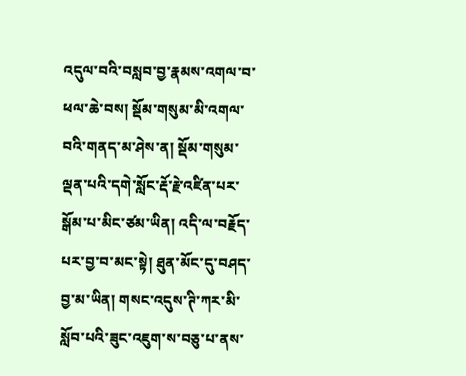འདུལ་བའི་བསླབ་བྱ་རྣམས་འགལ་བ་ཕལ་ཆེ་བས། སྡོམ་གསུམ་མི་འགལ་བའི་གནད་མ་ཤེས་ན། སྡོམ་གསུམ་ལྡན་པའི་དགེ་སློང་རྡོ་རྗེ་འཛིན་པར་སྒོམ་པ་མིང་ཙམ་ཡིན། འདི་ལ་བརྗོད་པར་བྱ་བ་མང་སྟེ། ཐུན་མོང་དུ་བཤད་བྱ་མ་ཡིན། གསང་འདུས་ཊི་ཀར་མི་སློབ་པའི་ཟུང་འཇུག་ས་བཅུ་པ་ནས་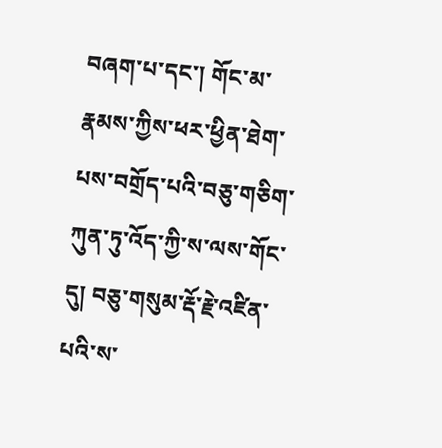བཞག་པ་དང་། གོང་མ་རྣམས་ཀྱིས་ཕར་ཕྱིན་ཐེག་པས་བགྲོད་པའི་བཅུ་གཅིག་ཀུན་ཏུ་འོད་ཀྱི་ས་ལས་གོང་དུ། བཅུ་གསུམ་རྡོ་རྗེ་འཛིན་པའི་ས་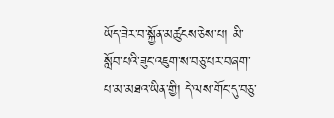ཡོད་ཟེར་བ་སྐྱོན་མཚུངས་ཅེས་པ། མི་སློབ་པའི་ཟུང་འཇུག་ས་བཅུ་པར་བཞག་པ་མ་མཐའ་ཡིན་གྱི། དེ་ལས་གོང་དུ་བཅུ་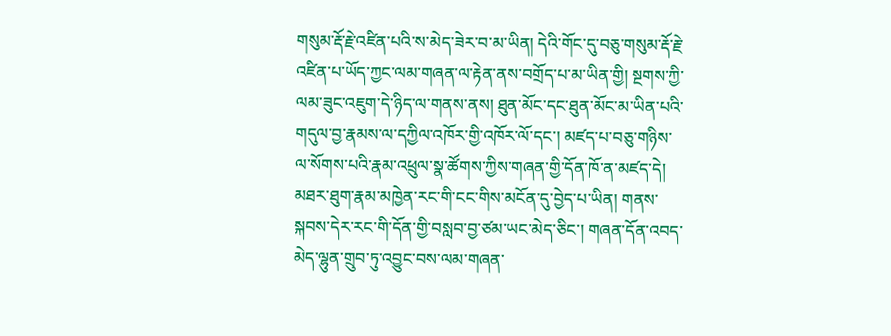གསུམ་རྡོ་རྗེ་འཛིན་པའི་ས་མེད་ཟེར་བ་མ་ཡིན། དེའི་གོང་དུ་བཅུ་གསུམ་རྡོ་རྗེ་འཛིན་པ་ཡོད་ཀྱང་ལམ་གཞན་ལ་རྟེན་ནས་བགྲོད་པ་མ་ཡིན་གྱི། སྔགས་ཀྱི་ལམ་ཟུང་འཇུག་དེ་ཉིད་ལ་གནས་ནས། ཐུན་མོང་དང་ཐུན་མོང་མ་ཡིན་པའི་གདུལ་བྱ་རྣམས་ལ་དཀྱིལ་འཁོར་གྱི་འཁོར་ལོ་དང་། མཛད་པ་བཅུ་གཉིས་ལ་སོགས་པའི་རྣམ་འཕྲུལ་སྣ་ཚོགས་ཀྱིས་གཞན་གྱི་དོན་ཁོ་ན་མཛད་དེ། མཐར་ཐུག་རྣམ་མཁྱེན་རང་གི་ངང་གིས་མངོན་དུ་བྱེད་པ་ཡིན། གནས་སྐབས་དེར་རང་གི་དོན་གྱི་བསླབ་བྱ་ཙམ་ཡང་མེད་ཅིང་། གཞན་དོན་འབད་མེད་ལྷུན་གྲུབ་ཏུ་འབྱུང་བས་ལམ་གཞན་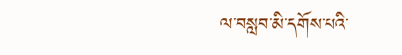ལ་བསླབ་མི་དགོས་པའི་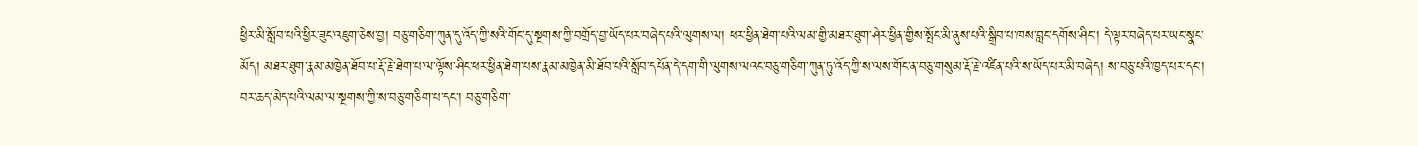ཕྱིར་མི་སློབ་པའི་ཕྱིར་ཟུང་འཇུག་ཅེས་བྱ། བཅུ་གཅིག་ཀུན་དུ་འོད་ཀྱི་སའི་གོང་དུ་སྔགས་ཀྱི་བགྲོད་བྱ་ཡོད་པར་བཞེད་པའི་ལུགས་ལ། ཕར་ཕྱིན་ཐེག་པའི་ལམ་གྱི་མཐར་ཐུག་ཤེར་ཕྱིན་གྱིས་སྤོང་མི་ནུས་པའི་སྒྲིབ་པ་ཁས་བླང་དགོས་ཤིང་། དེ་ལྟར་བཞེད་པར་ཡང་སྣང་མོད། མཐར་ཐུག་རྣམ་མཁྱེན་ཐོབ་པ་རྡོ་རྗེ་ཐེག་པ་ལ་ལྟོས་ཤིང་ཕར་ཕྱིན་ཐེག་པས་རྣམ་མཁྱེན་མི་ཐོབ་པའི་སློབ་དཔོན་དེ་དག་གི་ལུགས་ལའང་བཅུ་གཅིག་ཀུན་ཏུ་འོད་ཀྱི་ས་ལས་གོང་ན་བཅུ་གསུམ་རྡོ་རྗེ་འཛིན་པའི་ས་ཡོད་པར་མི་བཞེད། ས་བཅུ་པའི་ཁྱད་པར་དང་། བར་ཆད་མེད་པའི་ལམ་ལ་སྔགས་ཀྱི་ས་བཅུ་གཅིག་པ་དང་། བཅུ་གཅིག་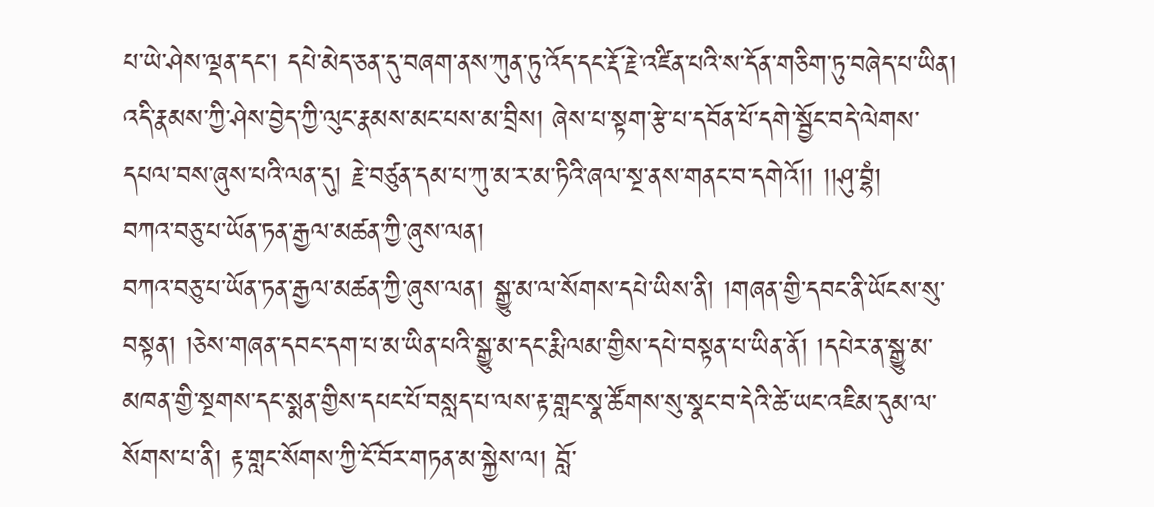པ་ཡེ་ཤེས་ལྡན་དང་། དཔེ་མེད་ཅན་དུ་བཞག་ནས་ཀུན་ཏུ་འོད་དང་རྡོ་རྗེ་འཛིན་པའི་ས་དོན་གཅིག་ཏུ་བཞེད་པ་ཡིན། འདི་རྣམས་ཀྱི་ཤེས་བྱེད་ཀྱི་ལུང་རྣམས་མང་པས་མ་བྲིས། ཞེས་པ་སྟག་རྩེ་པ་དབོན་པོ་དགེ་སྦྱོང་བདེ་ལེགས་དཔལ་བས་ཞུས་པའི་ལན་དུ། རྗེ་བཙུན་དམ་པ་ཀུ་མ་ར་མ་ཏིའི་ཞལ་སྔ་ནས་གནང་བ་དགེའོ།། །།ཤུ་བྷཾ།
བཀའ་བཅུ་པ་ཡོན་ཏན་རྒྱལ་མཚན་ཀྱི་ཞུས་ལན།
བཀའ་བཅུ་པ་ཡོན་ཏན་རྒྱལ་མཚན་ཀྱི་ཞུས་ལན། སྒྱུ་མ་ལ་སོགས་དཔེ་ཡིས་ནི། །གཞན་གྱི་དབང་ནི་ཡོངས་སུ་བསྟན། །ཅེས་གཞན་དབང་དག་པ་མ་ཡིན་པའི་སྒྱུ་མ་དང་རྨི་ལམ་གྱིས་དཔེ་བསྟན་པ་ཡིན་ནོ། །དཔེར་ན་སྒྱུ་མ་མཁན་གྱི་སྔགས་དང་སྨན་གྱིས་དཔང་པོ་བསླད་པ་ལས་རྟ་གླང་སྣ་ཚོགས་སུ་སྣང་བ་དེའི་ཚེ་ཡང་འཇིམ་དུམ་ལ་སོགས་པ་ནི། རྟ་གླང་སོགས་ཀྱི་ངོ་བོར་གཏན་མ་སྐྱེས་ལ། བློ་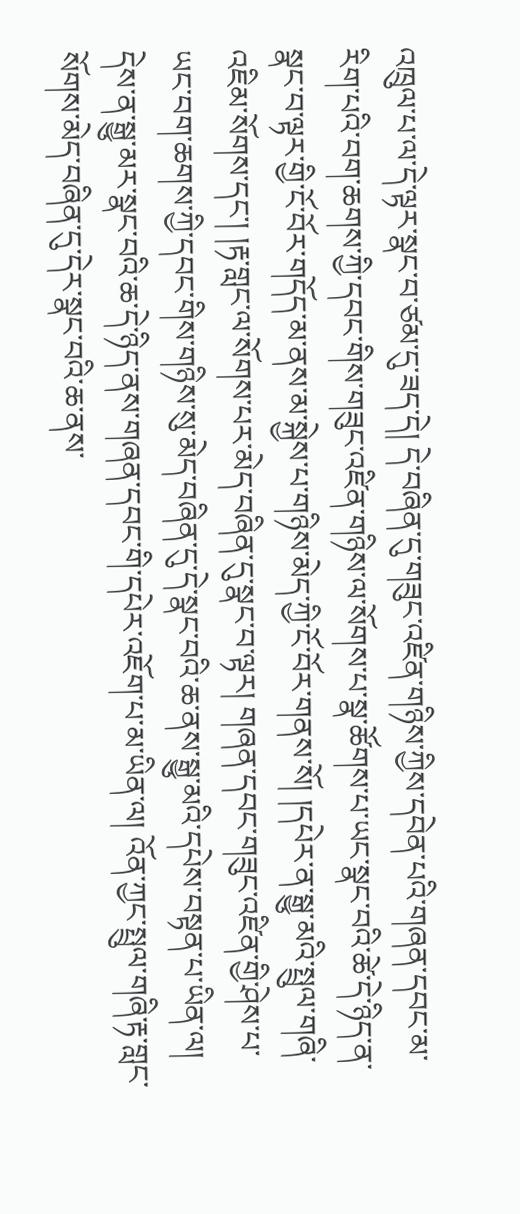འཁྲུལ་པ་ལ་དེ་ལྟར་སྣང་བ་ཙམ་དུ་ཟད་དེ། དེ་བཞིན་དུ་གཟུང་འཛིན་གཉིས་ཀྱིས་དབེན་པའི་གཞན་དབང་མ་རིག་པའི་བག་ཆགས་ཀྱི་དབང་གིས་གཟུང་འཛིན་གཉིས་ལ་སོགས་པ་སྣ་ཚོགས་པ་ཡང་སྣང་བའི་ཚེ་དེ་ཉིད་ན་སྣང་བ་ལྟར་གྱི་ངོ་བོར་གདོད་མ་ནས་མ་སྐྱེས་པ་གཉིས་མེད་ཀྱི་ངོ་བོར་གནས་སོ། །དཔེར་ན་སྒྱུ་མའི་སྤྲུལ་གཞི་འཇིམ་སོགས་དང་། །རྟ་གླང་ལ་སོགས་པར་མེད་བཞིན་དུ་སྣང་བ་ལྟར། གཞན་དབང་གཟུང་འཛིན་གྱི་ཤེས་པ་ཡང་བག་ཆགས་ཀྱི་དབང་གིས་གཉིས་སུ་མེད་བཞིན་དུ་དེ་སྣང་བའི་ཆ་ནས་སྒྱུ་མའི་དཔེས་བསྟན་པ་ཡིན་ལ། དེས་ན་སྒྱུ་མར་སྣང་བའི་ཆ་དེ་ཉིད་ནས་གཞན་དབང་གི་དཔེར་འཇོག་པ་མ་ཡིན་ལ། འོན་ཀྱང་སྤྲུལ་གཞི་རྟ་གླང་སོགས་མེད་བཞིན་དུ་དེར་སྣང་བའི་ཆ་ནས་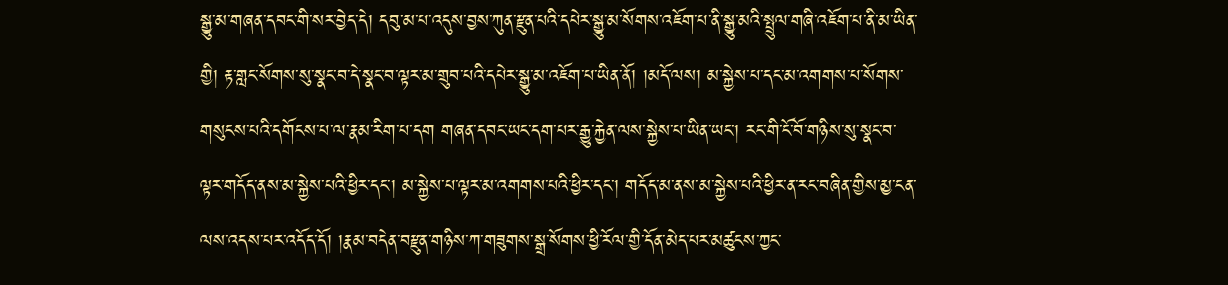སྒྱུ་མ་གཞན་དབང་གི་སར་བྱེད་དེ། དབུ་མ་པ་འདུས་བྱས་ཀུན་རྫུན་པའི་དཔེར་སྒྱུ་མ་སོགས་འཇོག་པ་ནི་སྒྱུ་མའི་སྤྲུལ་གཞི་འཇོག་པ་ནི་མ་ཡིན་གྱི། རྟ་གླང་སོགས་སུ་སྣང་བ་དེ་སྣང་བ་ལྟར་མ་གྲུབ་པའི་དཔེར་སྒྱུ་མ་འཇོག་པ་ཡིན་ནོ། །མདོ་ལས། མ་སྐྱེས་པ་དང་མ་འགགས་པ་སོགས་གསུངས་པའི་དགོངས་པ་ལ་རྣམ་རིག་པ་དག གཞན་དབང་ཡང་དག་པར་རྒྱུ་རྐྱེན་ལས་སྐྱེས་པ་ཡིན་ཡང་། རང་གི་ངོ་བོ་གཉིས་སུ་སྣང་བ་ལྟར་གདོད་ནས་མ་སྐྱེས་པའི་ཕྱིར་དང་། མ་སྐྱེས་པ་ལྟར་མ་འགགས་པའི་ཕྱིར་དང་། གདོད་མ་ནས་མ་སྐྱེས་པའི་ཕྱིར་ན་རང་བཞིན་གྱིས་མྱ་ངན་ལས་འདས་པར་འདོད་དོ། །རྣམ་བདེན་བརྫུན་གཉིས་ཀ་གཟུགས་སྒྲ་སོགས་ཕྱི་རོལ་གྱི་དོན་མེད་པར་མཚུངས་ཀྱང་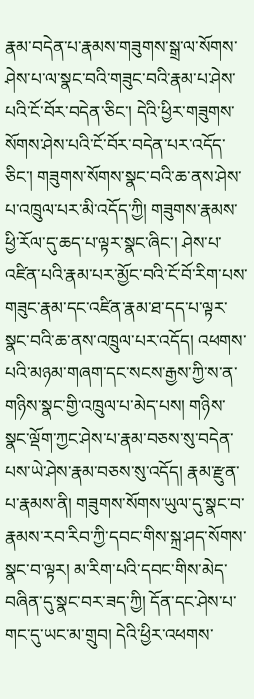རྣམ་བདེན་པ་རྣམས་གཟུགས་སྒྲ་ལ་སོགས་ཤེས་པ་ལ་སྣང་བའི་གཟུང་བའི་རྣམ་པ་ཤེས་པའི་ངོ་བོར་བདེན་ཅིང་། དེའི་ཕྱིར་གཟུགས་སོགས་ཤེས་པའི་ངོ་བོར་བདེན་པར་འདོད་ཅིང་། གཟུགས་སོགས་སྣང་བའི་ཆ་ནས་ཤེས་པ་འཁྲུལ་པར་མི་འདོད་ཀྱི། གཟུགས་རྣམས་ཕྱི་རོལ་དུ་ཆད་པ་ལྟར་སྣང་ཞིང་། ཤེས་པ་འཛིན་པའི་རྣམ་པར་མྱོང་བའི་ངོ་བོ་རིག་པས་གཟུང་རྣམ་དང་འཛིན་རྣམ་ཐ་དད་པ་ལྟར་སྣང་བའི་ཆ་ནས་འཁྲུལ་པར་འདོད། འཕགས་པའི་མཉམ་གཞག་དང་སངས་རྒྱས་ཀྱི་ས་ན་གཉིས་སྣང་གྱི་འཁྲུལ་པ་མེད་པས། གཉིས་སྣང་ལྡོག་ཀྱང་ཤེས་པ་རྣམ་བཅས་སུ་བདེན་པས་ཡེ་ཤེས་རྣམ་བཅས་སུ་འདོད། རྣམ་རྫུན་པ་རྣམས་ནི། གཟུགས་སོགས་ཡུལ་དུ་སྣང་བ་རྣམས་རབ་རིབ་ཀྱི་དབང་གིས་སྐྲ་ཤད་སོགས་སྣང་བ་ལྟར། མ་རིག་པའི་དབང་གིས་མེད་བཞིན་དུ་སྣང་བར་ཟད་ཀྱི། དོན་དང་ཤེས་པ་གང་དུ་ཡང་མ་གྲུབ། དེའི་ཕྱིར་འཕགས་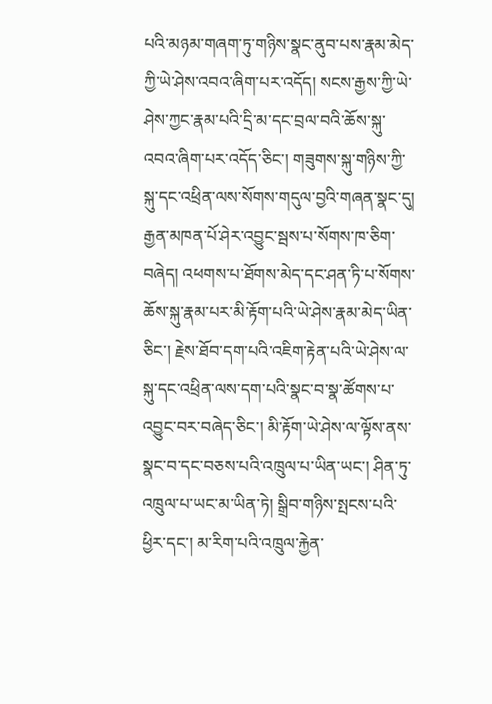པའི་མཉམ་གཞག་ཏུ་གཉིས་སྣང་ནུབ་པས་རྣམ་མེད་ཀྱི་ཡེ་ཤེས་འབའ་ཞིག་པར་འདོད། སངས་རྒྱས་ཀྱི་ཡེ་ཤེས་ཀྱང་རྣམ་པའི་དྲི་མ་དང་བྲལ་བའི་ཆོས་སྐུ་འབའ་ཞིག་པར་འདོད་ཅིང་། གཟུགས་སྐུ་གཉིས་ཀྱི་སྐུ་དང་འཕྲིན་ལས་སོགས་གདུལ་བྱའི་གཞན་སྣང་དུ། རྒྱན་མཁན་པོ་ཤེར་འབྱུང་སྦས་པ་སོགས་ཁ་ཅིག་བཞེད། འཕགས་པ་ཐོགས་མེད་དང་ཤན་ཏི་པ་སོགས་ཆོས་སྐུ་རྣམ་པར་མི་རྟོག་པའི་ཡེ་ཤེས་རྣམ་མེད་ཡིན་ཅིང་། རྗེས་ཐོབ་དག་པའི་འཇིག་རྟེན་པའི་ཡེ་ཤེས་ལ་སྐུ་དང་འཕྲིན་ལས་དག་པའི་སྣང་བ་སྣ་ཚོགས་པ་འབྱུང་བར་བཞེད་ཅིང་། མི་རྟོག་ཡེ་ཤེས་ལ་ལྟོས་ནས་སྣང་བ་དང་བཅས་པའི་འཁྲུལ་པ་ཡིན་ཡང་། ཤིན་ཏུ་འཁྲུལ་པ་ཡང་མ་ཡིན་ཏེ། སྒྲིབ་གཉིས་སྤངས་པའི་ཕྱིར་དང་། མ་རིག་པའི་འཁྲུལ་རྐྱེན་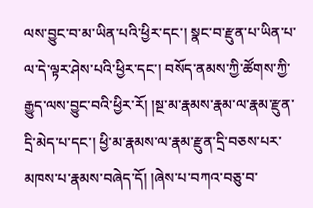ལས་བྱུང་བ་མ་ཡིན་པའི་ཕྱིར་དང་། སྣང་བ་རྫུན་པ་ཡིན་པ་ལ་དེ་ལྟར་ཤེས་པའི་ཕྱིར་དང་། བསོད་ནམས་ཀྱི་ཚོགས་ཀྱི་རྒྱུད་ལས་བྱུང་བའི་ཕྱིར་རོ། །སྔ་མ་རྣམས་རྣམ་ལ་རྣམ་རྫུན་དྲི་མེད་པ་དང་། ཕྱི་མ་རྣམས་ལ་རྣམ་རྫུན་དྲི་བཅས་པར་མཁས་པ་རྣམས་བཞེད་དོ། །ཞེས་པ་བཀའ་བཅུ་བ་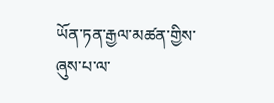ཡོན་ཏན་རྒྱལ་མཚན་གྱིས་ཞུས་པ་ལ་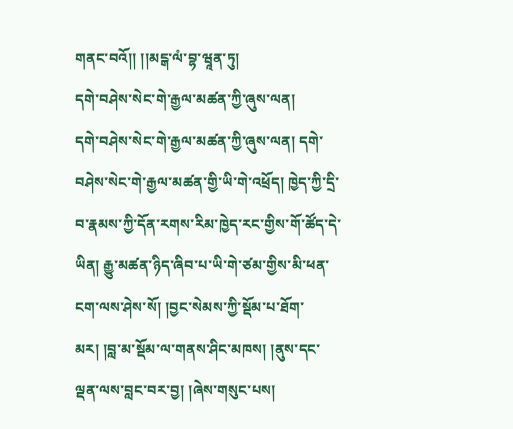གནང་བའོ།། །།མངྒ་ལཾ་བྷ་ཝཱན་ཏུ།
དགེ་བཤེས་སེང་གེ་རྒྱལ་མཚན་ཀྱི་ཞུས་ལན།
དགེ་བཤེས་སེང་གེ་རྒྱལ་མཚན་ཀྱི་ཞུས་ལན། དགེ་བཤེས་སེང་གེ་རྒྱལ་མཚན་གྱི་ཡི་གེ་འཕྲོད། ཁྱེད་ཀྱི་དྲི་བ་རྣམས་ཀྱི་དོན་རགས་རིམ་ཁྱེད་རང་གྱིས་གོ་ཚོད་དེ་ཡིན། རྒྱུ་མཚན་ཉིད་ཞིབ་པ་ཡི་གེ་ཙམ་གྱིས་མི་ཕན་ངག་ལས་ཤེས་སོ། །བྱང་སེམས་ཀྱི་སྡོམ་པ་ཐོག་མར། །བླ་མ་སྡོམ་ལ་གནས་ཤིང་མཁས། །ནུས་དང་ལྡན་ལས་བླང་བར་བྱ། །ཞེས་གསུང་པས།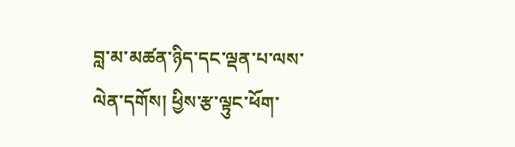བླ་མ་མཚན་ཉིད་དང་ལྡན་པ་ལས་ལེན་དགོས། ཕྱིས་རྩ་ལྟུང་ཕོག་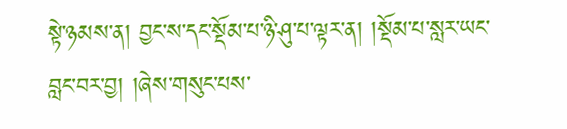སྟེ་ཉམས་ན། བྱང་ས་དང་སྡོམ་པ་ཉི་ཤུ་པ་ལྟར་ན། །སྡོམ་པ་སླར་ཡང་བླང་བར་བྱ། །ཞེས་གསུང་པས་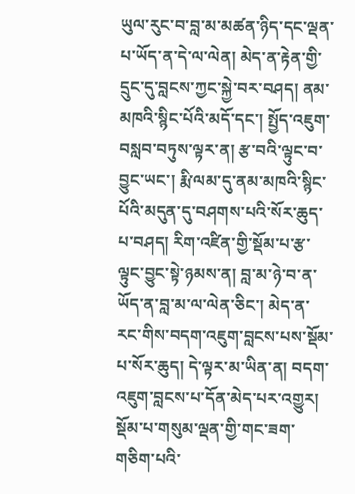ཡུལ་རུང་བ་བླ་མ་མཚན་ཉིད་དང་ལྡན་པ་ཡོད་ན་དེ་ལ་ལེན། མེད་ན་རྟེན་གྱི་དྲུང་དུ་བླངས་ཀྱང་སྐྱེ་བར་བཤད། ནམ་མཁའི་སྙིང་པོའི་མདོ་དང་། སྤྱོད་འཇུག་བསླབ་བཏུས་ལྟར་ན། རྩ་བའི་ལྟུང་བ་བྱུང་ཡང་། རྨི་ལམ་དུ་ནམ་མཁའི་སྙིང་པོའི་མདུན་དུ་བཤགས་པའི་སོར་ཆུད་པ་བཤད། རིག་འཛིན་གྱི་སྡོམ་པ་རྩ་ལྟུང་བྱུང་སྟེ་ཉམས་ན། བླ་མ་ཉེ་བ་ན་ཡོད་ན་བླ་མ་ལ་ལེན་ཅིང་། མེད་ན་རང་གིས་བདག་འཇུག་བླངས་པས་སྡོམ་པ་སོར་ཆུད། དེ་ལྟར་མ་ཡིན་ན། བདག་འཇུག་བླངས་པ་དོན་མེད་པར་འགྱུར། སྡོམ་པ་གསུམ་ལྡན་གྱི་གང་ཟག་གཅིག་པའི་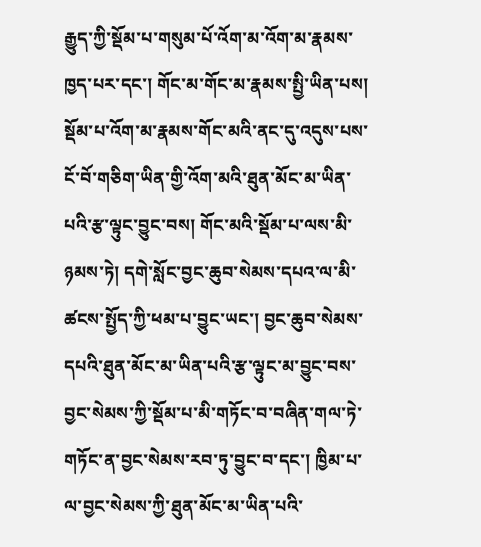རྒྱུད་ཀྱི་སྡོམ་པ་གསུམ་པོ་འོག་མ་འོག་མ་རྣམས་ཁྱད་པར་དང་། གོང་མ་གོང་མ་རྣམས་སྤྱི་ཡིན་པས། སྡོམ་པ་འོག་མ་རྣམས་གོང་མའི་ནང་དུ་འདུས་པས་ངོ་བོ་གཅིག་ཡིན་གྱི་འོག་མའི་ཐུན་མོང་མ་ཡིན་པའི་རྩ་ལྟུང་བྱུང་བས། གོང་མའི་སྡོམ་པ་ལས་མི་ཉམས་ཏེ། དགེ་སློང་བྱང་ཆུབ་སེམས་དཔའ་ལ་མི་ཚངས་སྤྱོད་ཀྱི་ཕམ་པ་བྱུང་ཡང་། བྱང་ཆུབ་སེམས་དཔའི་ཐུན་མོང་མ་ཡིན་པའི་རྩ་ལྟུང་མ་བྱུང་བས་བྱང་སེམས་ཀྱི་སྡོམ་པ་མི་གཏོང་བ་བཞིན་གལ་ཏེ་གཏོང་ན་བྱང་སེམས་རབ་ཏུ་བྱུང་བ་དང་། ཁྱིམ་པ་ལ་བྱང་སེམས་ཀྱི་ཐུན་མོང་མ་ཡིན་པའི་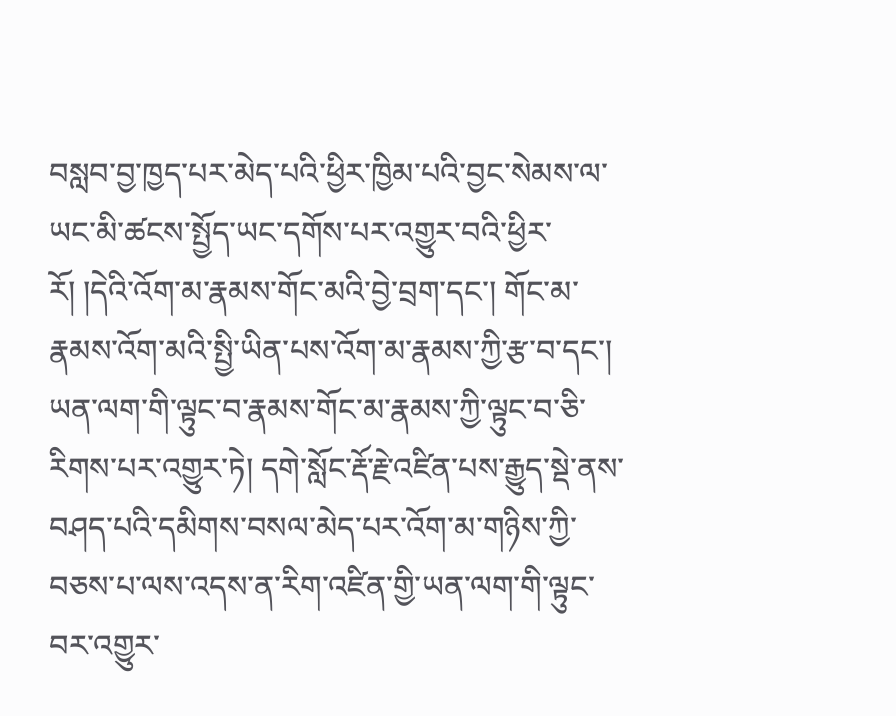བསླབ་བྱ་ཁྱད་པར་མེད་པའི་ཕྱིར་ཁྱིམ་པའི་བྱང་སེམས་ལ་ཡང་མི་ཚངས་སྤྱོད་ཡང་དགོས་པར་འགྱུར་བའི་ཕྱིར་རོ། །དེའི་འོག་མ་རྣམས་གོང་མའི་བྱེ་བྲག་དང་། གོང་མ་རྣམས་འོག་མའི་སྤྱི་ཡིན་པས་འོག་མ་རྣམས་ཀྱི་རྩ་བ་དང་། ཡན་ལག་གི་ལྟུང་བ་རྣམས་གོང་མ་རྣམས་ཀྱི་ལྟུང་བ་ཅི་རིགས་པར་འགྱུར་ཏེ། དགེ་སློང་རྡོ་རྗེ་འཛིན་པས་རྒྱུད་སྡེ་ནས་བཤད་པའི་དམིགས་བསལ་མེད་པར་འོག་མ་གཉིས་ཀྱི་བཅས་པ་ལས་འདས་ན་རིག་འཛིན་གྱི་ཡན་ལག་གི་ལྟུང་བར་འགྱུར་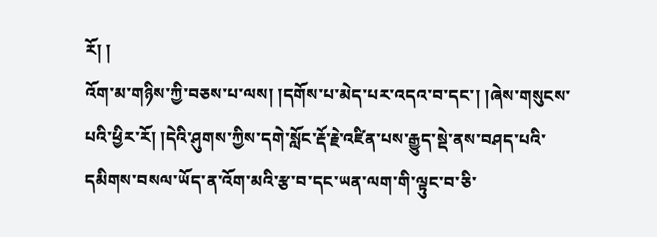རོ། །
འོག་མ་གཉིས་ཀྱི་བཅས་པ་ལས། །དགོས་པ་མེད་པར་འདའ་བ་དང་། །ཞེས་གསུངས་པའི་ཕྱིར་རོ། །དེའི་ཤུགས་ཀྱིས་དགེ་སློང་རྡོ་རྗེ་འཛིན་པས་རྒྱུད་སྡེ་ནས་བཤད་པའི་དམིགས་བསལ་ཡོད་ན་འོག་མའི་རྩ་བ་དང་ཡན་ལག་གི་ལྟུང་བ་ཅི་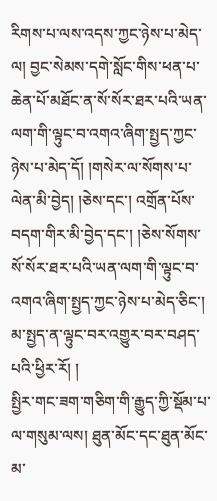རིགས་པ་ལས་འདས་ཀྱང་ཉེས་པ་མེད་ལ། བྱང་སེམས་དགེ་སློང་གིས་ཕན་པ་ཆེན་པོ་མཐོང་ན་སོ་སོར་ཐར་པའི་ཡན་ལག་གི་ལྟུང་བ་འགའ་ཞིག་སྤྱད་ཀྱང་ཉེས་པ་མེད་དོ། །གསེར་ལ་སོགས་པ་ལེན་མི་བྱེད། །ཅེས་དང་། འགྲོན་པོས་བདག་གིར་མི་བྱེད་དང་། །ཅེས་སོགས་སོ་སོར་ཐར་པའི་ཡན་ལག་གི་ལྟུང་བ་འགའ་ཞིག་སྤྱད་ཀྱང་ཉེས་པ་མེད་ཅིང་། མ་སྤྱད་ན་ལྟུང་བར་འགྱུར་བར་བཤད་པའི་ཕྱིར་རོ། །
སྤྱིར་གང་ཟག་གཅིག་གི་རྒྱུད་ཀྱི་སྡོམ་པ་ལ་གསུམ་ལས། ཐུན་མོང་དང་ཐུན་མོང་མ་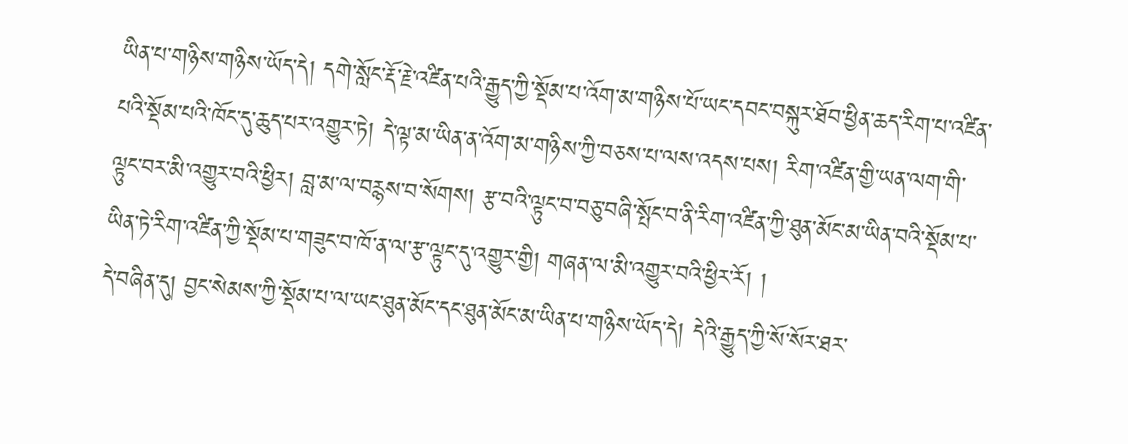ཡིན་པ་གཉིས་གཉིས་ཡོད་དེ། དགེ་སློང་རྡོ་རྗེ་འཛིན་པའི་རྒྱུད་ཀྱི་སྡོམ་པ་འོག་མ་གཉིས་པོ་ཡང་དབང་བསྐུར་ཐོབ་ཕྱིན་ཆད་རིག་པ་འཛིན་པའི་སྡོམ་པའི་ཁོང་དུ་ཆུད་པར་འགྱུར་ཏེ། དེ་ལྟ་མ་ཡིན་ན་འོག་མ་གཉིས་ཀྱི་བཅས་པ་ལས་འདས་པས། རིག་འཛིན་གྱི་ཡན་ལག་གི་ལྟུང་བར་མི་འགྱུར་བའི་ཕྱིར། བླ་མ་ལ་བརྙས་བ་སོགས། རྩ་བའི་ལྟུང་བ་བཅུ་བཞི་སྤོང་བ་ནི་རིག་འཛིན་ཀྱི་ཐུན་མོང་མ་ཡིན་བའི་སྡོམ་པ་ཡིན་ཏེ་རིག་འཛིན་ཀྱི་སྡོམ་པ་གཟུང་བ་ཁོ་ན་ལ་རྩ་ལྟུང་དུ་འགྱུར་གྱི། གཞན་ལ་མི་འགྱུར་བའི་ཕྱིར་རོ། །
དེ་བཞིན་དུ། བྱང་སེམས་ཀྱི་སྡོམ་པ་ལ་ཡང་ཐུན་མོང་དང་ཐུན་མོང་མ་ཡིན་པ་གཉིས་ཡོད་དེ། དེའི་རྒྱུད་ཀྱི་སོ་སོར་ཐར་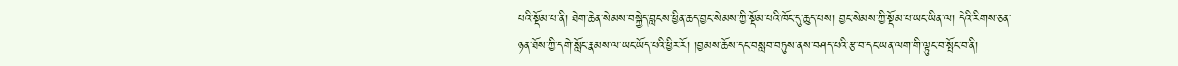པའི་སྡོམ་པ་ནི། ཐེག་ཆེན་སེམས་བསྐྱེད་བླངས་ཕྱིན་ཆད་བྱང་སེམས་ཀྱི་སྡོམ་པའི་ཁོང་དུ་ཆུད་པས། བྱང་སེམས་ཀྱི་སྡོམ་པ་ཡང་ཡིན་ལ། དེའི་རིགས་ཅན་ཉན་ཐོས་ཀྱི་དགེ་སློང་རྣམས་ལ་ཡང་ཡོད་པའི་ཕྱིར་རོ། །བྱམས་ཆོས་དང་བསླབ་བཏུས་ནས་བཤད་པའི་རྩ་བ་དང་ཡན་ལག་གི་ལྟུང་བ་སྤོང་བ་ནི།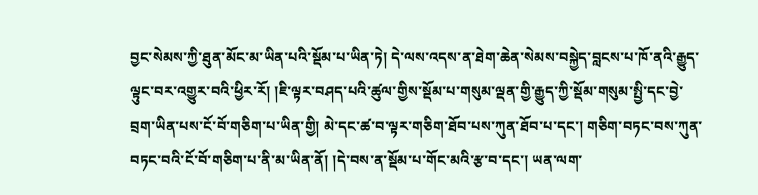བྱང་སེམས་ཀྱི་ཐུན་མོང་མ་ཡིན་པའི་སྡོམ་པ་ཡིན་ཏེ། དེ་ལས་འདས་ན་ཐེག་ཆེན་སེམས་བསྐྱེད་བླངས་པ་ཁོ་ནའི་རྒྱུད་ལྟུང་བར་འགྱུར་བའི་ཕྱིར་རོ། །ཇི་ལྟར་བཤད་པའི་ཚུལ་གྱིས་སྡོམ་པ་གསུམ་ལྡན་གྱི་རྒྱུད་ཀྱི་སྡོམ་གསུམ་སྤྱི་དང་བྱེ་བྲག་ཡིན་པས་ངོ་བོ་གཅིག་པ་ཡིན་གྱི། མེ་དང་ཚ་བ་ལྟར་གཅིག་ཐོབ་པས་ཀུན་ཐོབ་པ་དང་། གཅིག་བཏང་བས་ཀུན་བཏང་བའི་ངོ་བོ་གཅིག་པ་ནི་མ་ཡིན་ནོ། །དེ་བས་ན་སྡོམ་པ་གོང་མའི་རྩ་བ་དང་། ཡན་ལག་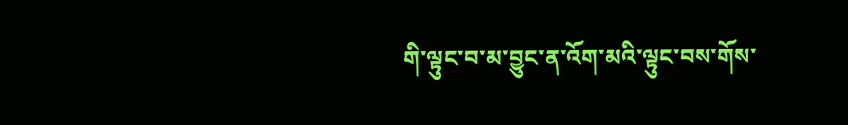གི་ལྟུང་བ་མ་བྱུང་ན་འོག་མའི་ལྟུང་བས་གོས་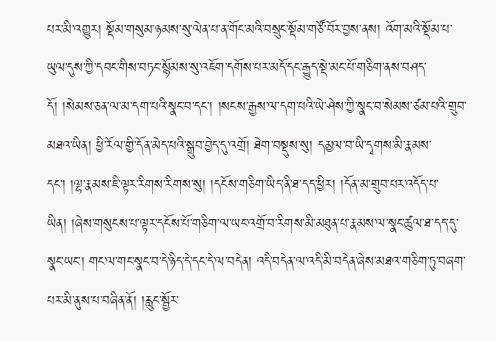པར་མི་འགྱུར། སྡོམ་གསུམ་ཉམས་སུ་ལེན་པ་ན་གོང་མའི་བསྲུང་སྡོམ་གཙོ་བོར་བྱས་ནས། འོག་མའི་སྡོམ་པ་ཡུལ་དུས་ཀྱི་དབང་གིས་བཏང་སྙོམས་སུ་འཇོག་དགོས་པར་མདོ་དང་རྒྱུད་སྡེ་མང་པོ་གཅིག་ནས་བཤད་དོ། །སེམས་ཅན་ལ་མ་དག་པའི་སྣང་བ་དང་། །སངས་རྒྱས་ལ་དག་པའི་ཡེ་ཤེས་ཀྱི་སྣང་བ་སེམས་ཙམ་པའི་གྲུབ་མཐའ་ཡིན། ཕྱི་རོལ་གྱི་དོན་མེད་པའི་སྒྲུབ་བྱེད་དུ་འགྲོ། ཐེག་བསྡུས་སུ། དམྱལ་བ་ཡི་དྭགས་མི་རྣམས་དང་། །ལྷ་རྣམས་ཇི་ལྟར་རིགས་རིགས་སུ། །དངོས་གཅིག་ཡིད་ནི་ཐ་དད་ཕྱིར། །དོན་མ་གྲུབ་པར་འདོད་པ་ཡིན། །ཞེས་གསུངས་པ་ལྟར་དངོས་པོ་གཅིག་ལ་ཡང་འགྲོ་བ་རིགས་མི་མཐུན་པ་རྣམས་ལ་སྣང་ཚུལ་ཐ་དད་དུ་སྣང་ཡང་། གང་ལ་གང་སྣང་བ་དེ་ཉིད་དེ་དང་དེ་ལ་བདེན། འདི་བདེན་ལ་འདི་མི་བདེན་ཞེས་མཐའ་གཅིག་ཏུ་བཞག་པར་མི་ནུས་པ་བཞིན་ནོ། །རླུང་སྦྱོར་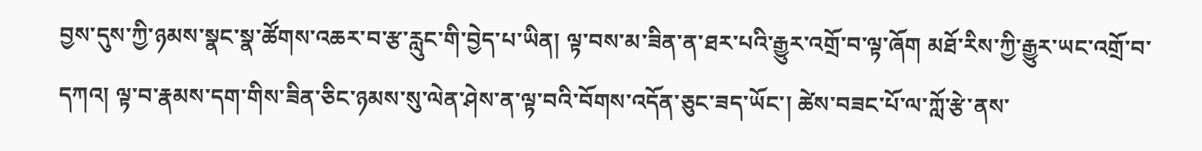བྱས་དུས་ཀྱི་ཉམས་སྣང་སྣ་ཚོགས་འཆར་བ་རྩ་རླུང་གི་བྱེད་པ་ཡིན། ལྟ་བས་མ་ཟིན་ན་ཐར་པའི་རྒྱུར་འགྲོ་བ་ལྟ་ཞོག མཐོ་རིས་ཀྱི་རྒྱུར་ཡང་འགྲོ་བ་དཀའ། ལྟ་བ་རྣམས་དག་གིས་ཟིན་ཅིང་ཉམས་སུ་ལེན་ཤེས་ན་ལྟ་བའི་བོགས་འདོན་ཅུང་ཟད་ཡོང་། ཚེས་བཟང་པོ་ལ་ཀློ་རྩེ་ནས་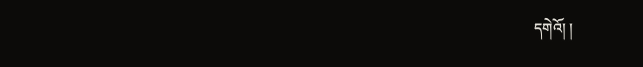དགེའོ། །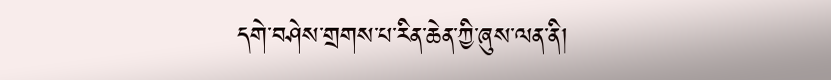དགེ་བཤེས་གྲགས་པ་རིན་ཆེན་ཀྱི་ཞུས་ལན་ནི།